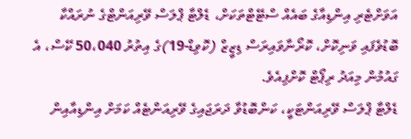އަވަށްޓެރި އިންޑިއާގެ ބައެއް ސްޓޭޓްތަކަށް، ޑެލްޓާ ޕްލަސް ވޭރިއަންޓްގެ ނުރައްކާ ބޮޑުވެފައި ވަނިކޮށް، ކޮރޯނާވައިރަސް ޑިޒީޒް (ކޮވިޑް-19)ގެ އިތުރު 50،040 ކޭސް، އެ ގައުމުން މިއަދު ރިޕޯޓް ކޮށްފިއެވެ.
ޑެލްޓާ ޕްލަސް ވޭރިއަންޓަކީ، ކަންބޮޑުވާ ދަރަޖައިގެ ވޭރިއަންޓެއް ކަމަށް އިންޑިއާއިން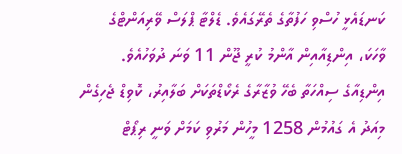ކަނޑައެޅީ ހުސްވި ހަފުތާގެ ތެރޭގައެވެ. ޑެލްޓާ ޕްލަސް ވޭރިއަންޓްގެ ވާހަކަ، އިންޑިއާއިން އާންމު ކުރީ ޖޫން 11 ވަނަ ދުވަހުއެވެ.
އިންޑިއާގެ ސިއްހަތާ ބެހޭ ވުޒާރާގެ ރެކޯޑްތަކަށް ބަލާއިރު، ކޮވިޑް ޖެހިގެން މިއަދު އެ ގައުމުން 1258 މީހުން މަރުވި ކަމަށް ވަނީ ރިޕޯޓް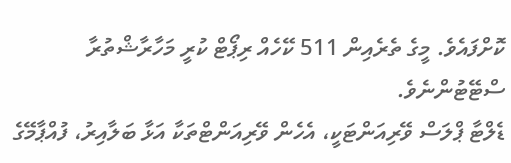ކޮށްފައެވެ. މީގެ ތެރެއިން 511 ކޭހެއް ރިޕޯޓް ކުރީ މަހާރާޝްތުރާ ސްޓޭޓުންނެވެ.
ޑެލްޓާ ޕްލަސް ވޭރިއަންޓަކީ، އެހެން ވޭރިއަންޓްތަކާ އަޅާ ބަލާއިރު، ފުއްޕާމޭގެ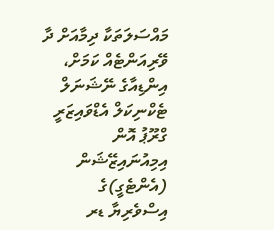މައްސަލަތަކާ ދިމާއަށް ދާ ވޭރިއަންޓެއް ކަމަށް، އިންޑިއާގެ ނޭޝަނަލް ޓެކްނިކަލް އެޑްވައިޒަރީ ގްރޫޕު އޮން އިމިއުނައިޒޭޝަން (އެންޓެގީ)ގެ އިސްވެރިޔާ ޑރ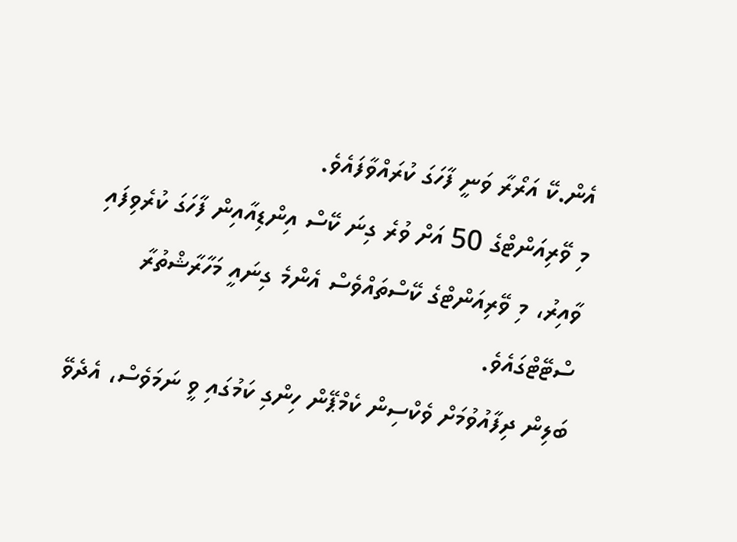އެން.ކޭ އަރޯރާ ވަނީ ފާހަގަ ކުރައްވާފައެވެ.
މި ވޭރިއަންޓްގެ 50 އަށް ވުރެ ގިނަ ކޭސް އިންޑިއާއިން ފާހަގަ ކުރެވިފައި ވާއިރު، މި ވޭރިއަންޓްގެ ކޭސްތައްވެސް އެންމެ ގިނައީ މަހާރާޝްތުރާ ސްޓޭޓްގައެވެ.
ބަލިން ދިފާއުވުމަށް ވެކްސިން ކެމްޕޭން ހިންގި ކަމުގައި ވީ ނަމަވެސް، އެދެވޭ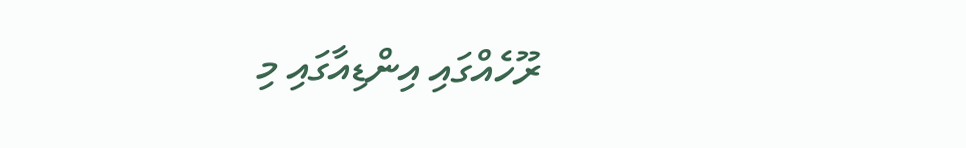ރޫހެއްގައި އިންޑިއާގައި މި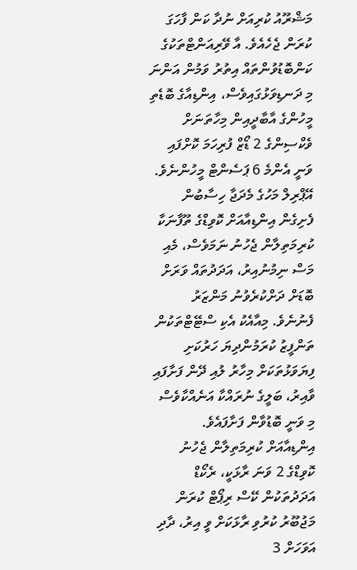މަޝްރޫއު ކުރިއަށް ނުދާ ކަން ފާހަގަ ކުރަން ޖެހެއެވެ. އާ ވޭރިއަންޓްތަކުގެ ކަންބޮޑުވުންތައް އިތުރު ވަމުން އަންނަ މި ދަނޑިވަޅުގައިވެސް، އިންޑިއާގެ ބޮޑެތި މީހުންގެ އާބާދީއިން މިހާތަނަށް ވެކްސިންގެ 2 ޑޯޒް ފުރިހަމަ ކޮށްފައި ވަނީ އެންމެ 6 ޕަސެންޓް މީހުންނެވެ.
އޭޕްރިލް މަހުގެ މެދަޖާ ހިސާބުން ފެށިގެން އިންޑިއާއަށް ކޮވިޑްގެ ތޫފާނަކާ ކުރިމަތިލާން ޖެހުނު ނަމަވެސް، މެއި މަސް ނިމުނުއިރު، އަދަދުތައް ވަރަށް ބޮޑަށް ދަށްކުރެވުނު މަންޒަރު ފެނުނެވެ. މިއާއެކު އެކި ސްޓޭޓްތަކުން ތަންފީޒު ކުރަމުންދިޔަ ހަރުކަށި ފިޔަވަޅުތަކަށް މިހާރު ލުއި ދޭން ފަށާފައި ވާއިރު، ބަލީގެ ނުރައްކާ އަނެއްކާވެސް މި ވަނީ ބޮޑުވާން ފަށާފައެވެ.
އިންޑިއާއަށް ކުރިމަތިލާން ޖެހުނު ކޮވިޑްގެ 2 ވަނަ ރާޅަކީ، ރެކޯޑް އަދަދުތަކުން ކޭސް ރިޕޯޓް ކުރަން މަޖުބޫރު ކުރުވި ރާޅަކަށް ވީ އިރު، ދާދި އަވަހަށް 3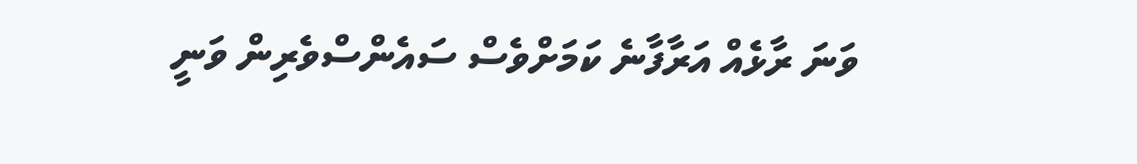ވަނަ ރާޅެއް އަރާފާނެ ކަމަށްވެސް ސައެންސްވެރިން ވަނީ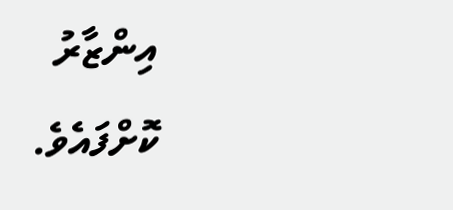އިންޒާރު ކޮށްފައެވެ.